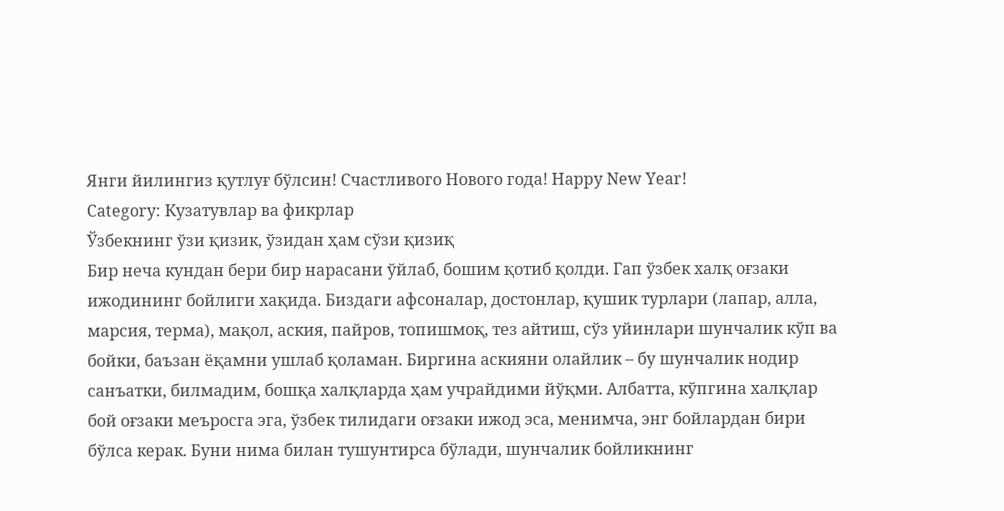Янги йилингиз қутлуғ бўлсин! Счастливого Нового года! Happy New Year!
Category: Кузатувлар ва фикрлар
Ўзбекнинг ўзи қизик, ўзидан ҳам сўзи қизиқ
Бир неча кундан бери бир нарасани ўйлаб, бошим қотиб қолди. Гап ўзбек халқ оғзаки ижодининг бойлиги хақида. Биздаги афсоналар, достонлар, қушик турлари (лапар, алла, марсия, терма), мақол, аския, пайров, топишмоқ, тез айтиш, сўз уйинлари шунчалик кўп ва бойки, баъзан ёқамни ушлаб қоламан. Биргина аскияни олайлик – бу шунчалик нодир санъатки, билмадим, бошқа халқларда ҳам учрайдими йўқми. Албатта, кўпгина халқлар бой оғзаки меъросга эга, ўзбек тилидаги оғзаки ижод эса, менимча, энг бойлардан бири бўлса керак. Буни нима билан тушунтирса бўлади, шунчалик бойликнинг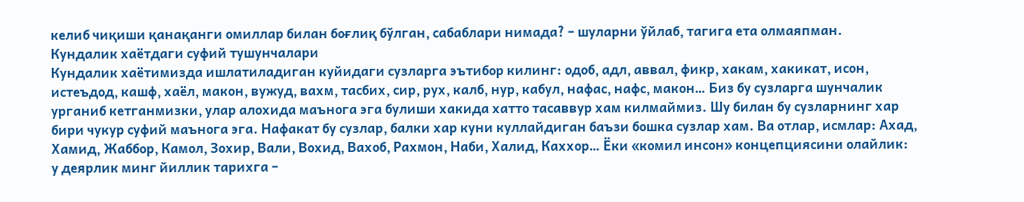келиб чиқиши қанақанги омиллар билан боғлиқ бўлган, сабаблари нимада? – шуларни ўйлаб, тагига ета олмаяпман.
Кундалик хаётдаги суфий тушунчалари
Кундалик хаётимизда ишлатиладиган куйидаги сузларга эътибор килинг: одоб, адл, аввал, фикр, хакам, хакикат, исон, истеъдод, кашф, хаёл, макон, вужуд, вахм, тасбих, сир, рух, калб, нур, кабул, нафас, нафс, макон… Биз бу сузларга шунчалик урганиб кетганмизки, улар алохида маънога эга булиши хакида хатто тасаввур хам килмаймиз. Шу билан бу сузларнинг хар бири чукур суфий маънога эга. Нафакат бу сузлар, балки хар куни куллайдиган баъзи бошка сузлар хам. Ва отлар, исмлар: Ахад, Хамид, Жаббор, Камол, Зохир, Вали, Вохид, Вахоб, Рахмон, Наби, Халид, Каххор… Ёки «комил инсон» концепциясини олайлик: у деярлик минг йиллик тарихга –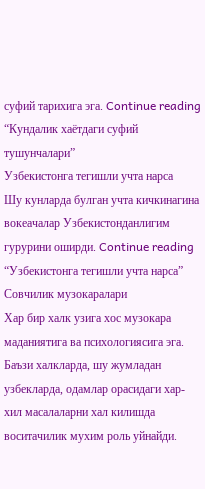суфий тарихига эга. Continue reading “Кундалик хаётдаги суфий тушунчалари”
Узбекистонга тегишли учта нарса
Шу кунларда булган учта кичкинагина вокеачалар Узбекистонданлигим гурурини оширди. Continue reading “Узбекистонга тегишли учта нарса”
Совчилик музокаралари
Хар бир халк узига хос музокара маданиятига ва психологиясига эга. Баъзи халкларда, шу жумладан узбекларда, одамлар орасидаги хар-хил масалаларни хал килишда воситачилик мухим роль уйнайди.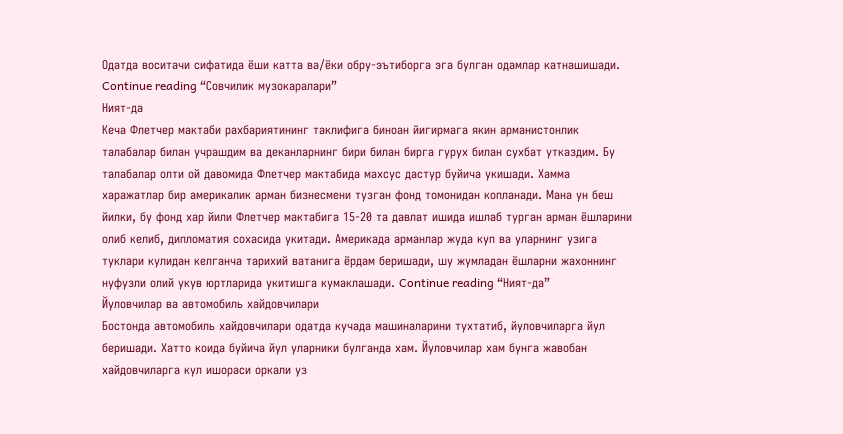Одатда воситачи сифатида ёши катта ва/ёки обру-эътиборга эга булган одамлар катнашишади. Continue reading “Совчилик музокаралари”
Ният-да
Кеча Флетчер мактаби рахбариятининг таклифига биноан йигирмага якин арманистонлик талабалар билан учрашдим ва деканларнинг бири билан бирга гурух билан сухбат утказдим. Бу талабалар олти ой давомида Флетчер мактабида махсус дастур буйича укишади. Хамма харажатлар бир америкалик арман бизнесмени тузган фонд томонидан копланади. Мана ун беш йилки, бу фонд хар йили Флетчер мактабига 15-20 та давлат ишида ишлаб турган арман ёшларини олиб келиб, дипломатия сохасида укитади. Америкада арманлар жуда куп ва уларнинг узига туклари кулидан келганча тарихий ватанига ёрдам беришади, шу жумладан ёшларни жахоннинг нуфузли олий укув юртларида укитишга кумаклашади. Continue reading “Ният-да”
Йуловчилар ва автомобиль хайдовчилари
Бостонда автомобиль хайдовчилари одатда кучада машиналарини тухтатиб, йуловчиларга йул беришади. Хатто коида буйича йул уларники булганда хам. Йуловчилар хам бунга жавобан хайдовчиларга кул ишораси оркали уз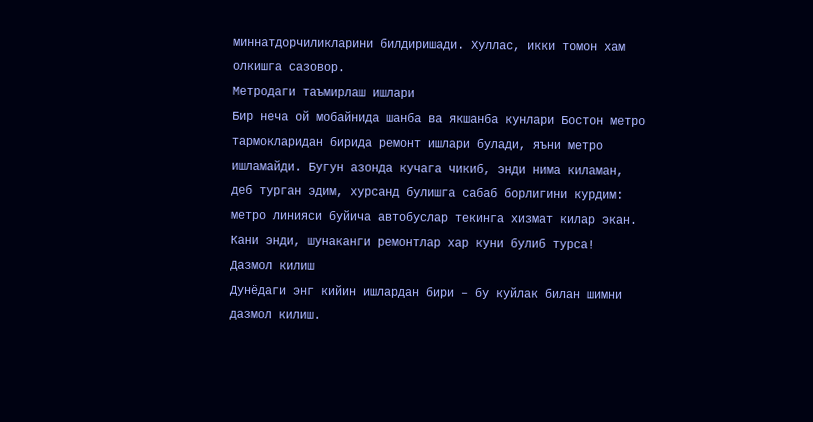миннатдорчиликларини билдиришади. Хуллас, икки томон хам олкишга сазовор.
Метродаги таъмирлаш ишлари
Бир неча ой мобайнида шанба ва якшанба кунлари Бостон метро тармокларидан бирида ремонт ишлари булади, яъни метро ишламайди. Бугун азонда кучага чикиб, энди нима киламан, деб турган эдим, хурсанд булишга сабаб борлигини курдим: метро линияси буйича автобуслар текинга хизмат килар экан. Кани энди, шунаканги ремонтлар хар куни булиб турса!
Дазмол килиш
Дунёдаги энг кийин ишлардан бири – бу куйлак билан шимни дазмол килиш.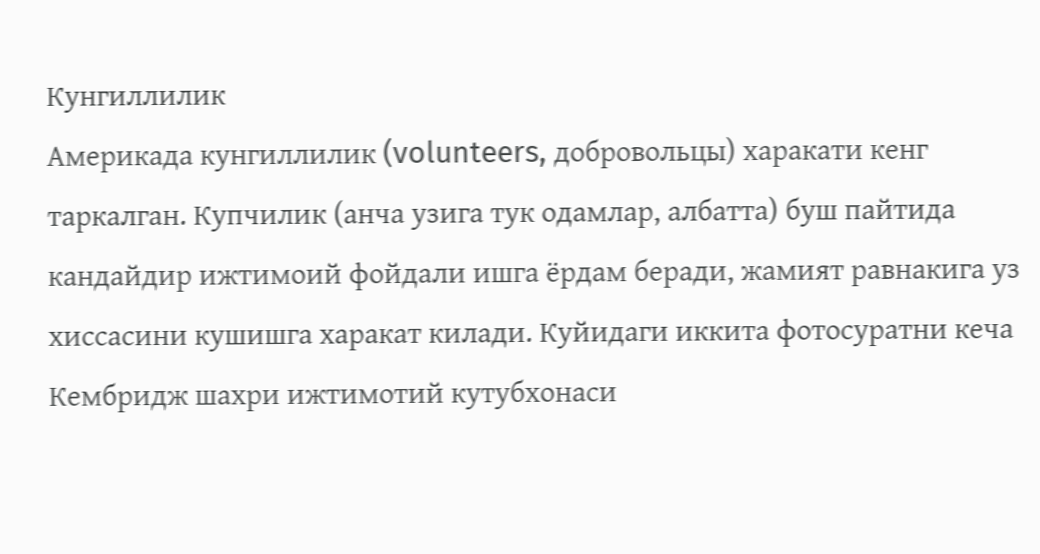Кунгиллилик
Америкада кунгиллилик (volunteers, добровольцы) харакати кенг таркалган. Купчилик (анча узига тук одамлар, албатта) буш пайтида кандайдир ижтимоий фойдали ишга ёрдам беради, жамият равнакига уз хиссасини кушишга харакат килади. Куйидаги иккита фотосуратни кеча Кембридж шахри ижтимотий кутубхонаси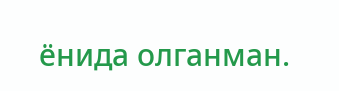ёнида олганман.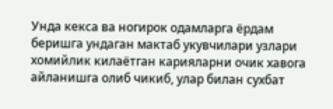Унда кекса ва ногирок одамларга ёрдам беришга ундаган мактаб укувчилари узлари хомийлик килаётган карияларни очик хавога айланишга олиб чикиб, улар билан сухбат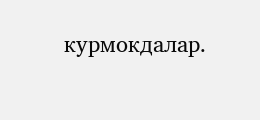курмокдалар.